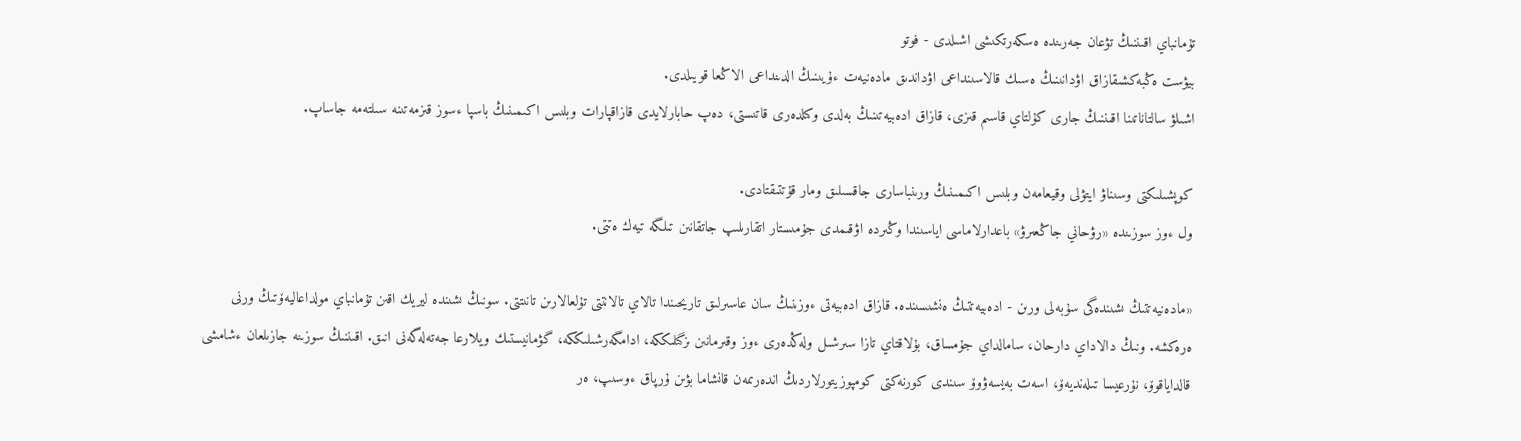تۇمانباي اقىننىڭ تۋعان جەرىندە ەسكەرتكىشى اشىلدى - فوتو
بيۋست ەڭبەكشىقازاق اۋدانىنىڭ ەسىك قالاسىنداعى اۋداندىق مادەنيەت ءۇيىنىڭ الدىنداعى الاڭعا قويىلدى.
اشىلۋ سالتاناتىنا اقىننىڭ جارى كۇلتاي قاسىم قىزى، قازاق ادەبيەتىنىڭ بەلدى وكىلدەرى قاتىستى، دەپ حابارلايدى قازاقپارات وبلىس اكىمىنىڭ باسپا ءسوز قىزمەتىنە سىلتەمە جاساپ.

كوپشىلىكتى وسىناۋ ايتۋلى وقيعامەن وبلىس اكىمىنىڭ ورىنباسارى جاقسىلىق ومار قۇتتىقتادى.
ول ءوز سوزىندە «رۋحاني جاڭعىرۋ» باعدارلاماسى اياسىندا وڭىردە اۋقىمدى جۇمىستار اتقارىلىپ جاتقانىن تىلگە تيەك ەتتى.

«مادەنيەتتىڭ ىشىندەگى سۇبەلى ورىن - ادەبيەتتىڭ ەنشىسىندە. قازاق ادەبيەتى ءوزىنىڭ سان عاسىرلىق تاريحىندا تالاي تالانتتى تۇلعالارىن تانىتتى. سونىڭ ىشىندە ليريك اقىن تۇمانباي مولداعاليەۆتىڭ ورنى ەرەكشە. ونىڭ دالاداي دارحان، سامالداي جۇمساق، بۇلاقتاي تازا سىرشىل ولەڭدەرى ءوز وقىرمانىن ىزگىلىككە، ادامگەرشىلىككە، گۋمانيستىك ويلارعا جەتەلەگەنى انىق. اقىننىڭ سوزىنە جازىلعان ءشامشى قالداياقوۆ، نۇرعيسا تىلەنديەۆ، اسەت بەيسەۋوۆ سىندى كورنەكتى كومپوزيتورلاردىڭ اندەرىمەن قانشاما بۋىن ۇرپاق ءوسىپ، ەر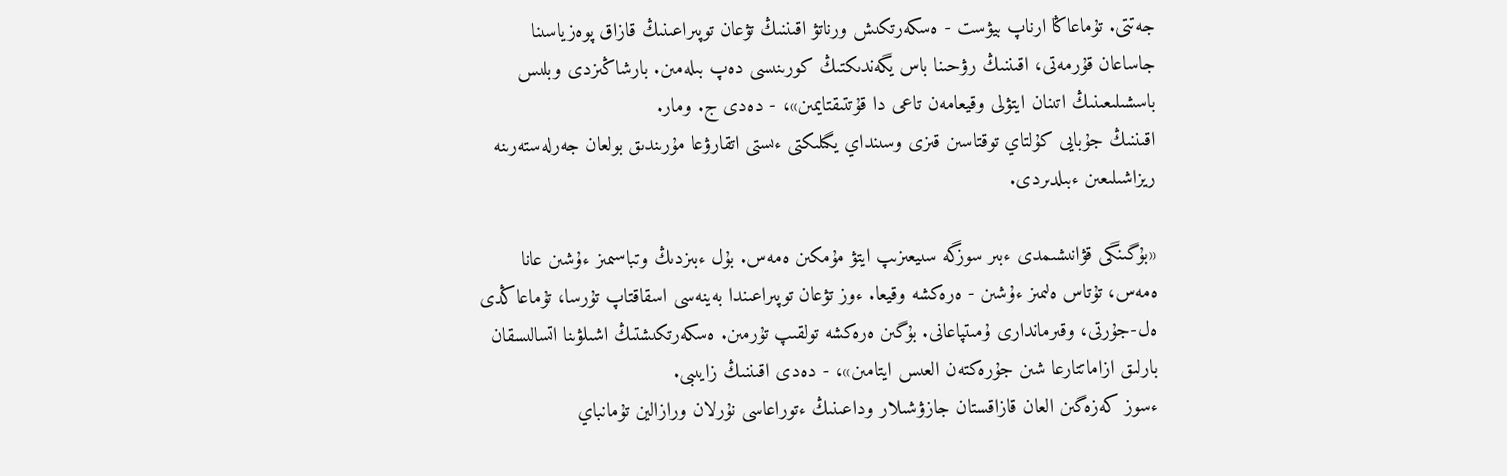جەتتى. تۇماعاڭا ارناپ بيۋست - ەسكەرتكىش ورناتۋ اقىننىڭ تۋعان توپىراعىنىڭ قازاق پوەزياسىنا جاساعان قۇرمەتى، اقىننىڭ رۋحىنا باس يگەندىكتىڭ كورىنىسى دەپ بىلەمىن. بارشاڭىزدى وبلىس باسشىلىعىنىڭ اتىنان ايتۋلى وقيعامەن تاعى دا قۇتتىقتايمىن»، - دەدى ج. ومار.
اقىننىڭ جۇبايى كۇلتاي توقتاسىن قىزى وسىنداي يگىلىكتى ءىستى اتقارۋعا مۇرىندىق بولعان جەرلەستەرىنە ريزاشىلىعىن ءبىلدىردى.

«بۇگىنگى قۋانىشىمدى ءبىر سوزگە سىيعىزىپ ايتۋ مۇمكىن ەمەس. بۇل ءبىزدىڭ وتباسىمىز ءۇشىن عانا ەمەس، تۇتاس ەلىمىز ءۇشىن - ەرەكشە وقيعا. ءوز تۋعان توپىراعىندا بەينەسى اسقاقتاپ تۇرسا، تۇماعاڭدى ەل-جۇرتى، وقىرماندارى ۇمىتپاعانى. بۇگىن ەرەكشە تولقىپ تۇرمىن. ەسكەرتكىشتىڭ اشىلۋىنا اتسالىسقان بارلىق ازاماتتارعا شىن جۇرەكتەن العىس ايتامىن»، - دەدى اقىننىڭ زايىبى.
ءسوز كەزەگىن العان قازاقستان جازۋشىلار وداعىنىڭ ءتوراعاسى نۇرلان ورازالين تۇمانباي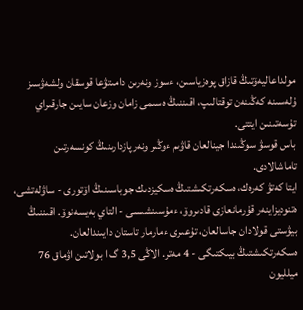مولداعاليەۆتىڭ قازاق پوەزياسىن، ءسوز ونەرىن دامىتۋعا قوسقان ولشەۋسىز ۇلەسىنە كەڭىنەن توقتالىپ، اقىننىڭ ەسىمى زامان وزعان سايىن جارقىراي تۇسەتىنىن ايتتى.
باس قوسۋ سوڭىندا جينالعان قاۋىم ءوڭىر ونەرپازدارىنىڭ كونسەرتىن تاماشالادى.
ايتا كەتۋ كەرەك، ەسكەرتكىشتىڭ ەسكيزدىك جوباسىنىڭ اۆتورى - ساۋلەتشى، ەتنوديزاينەر قۇرمانعازى قادىروۆ، ءمۇسىنشىسى - التاي بەيسەنوۆ. اقىننىڭ بيۋستى قولادان جاسالعان، تۇعىرى ءمارمار تاستان دايىندالعان. ەسكەرتكىشتىڭ بيىكتىگى - 4 مەتر. الاڭى 3,5 گ ا بولاتىن اۋماق 76 ميلليون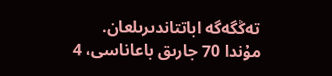تەڭگەگە اباتتاندىرىلعان.
مۇندا 70 جارىق باعاناسى، 4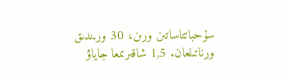سۇحباتتاساتىن ورىن، 30 ورىندىق ورناتىلعان. 1,5 شاقىرىمعا جاياۋ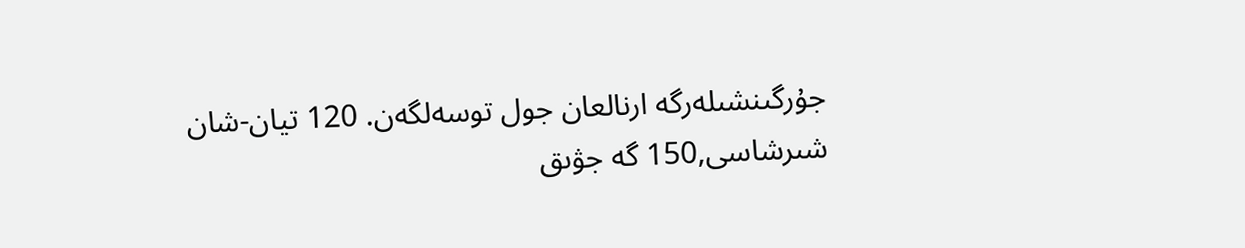جۇرگىنشىلەرگە ارنالعان جول توسەلگەن. 120 تيان-شان شىرشاسى,150 گە جۋىق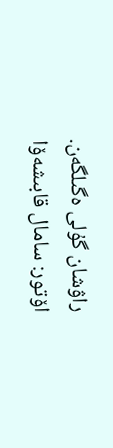راۋشان گۇلى ەگىلگەن.
اۆتور: سامال قابىشەۆا